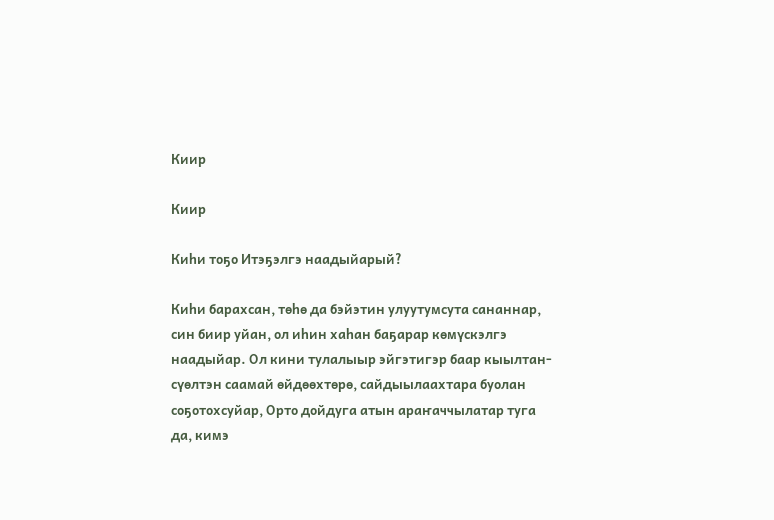Киир

Киир

Киһи тоҕо Итэҕэлгэ наадыйарый?

Киһи барахсан, төһө да бэйэтин улуутумсута сананнар, син биир уйан, ол иһин хаһан баҕарар көмүскэлгэ наадыйар. Ол кини тулалыыр эйгэтигэр баар кыылтан-сүөлтэн саамай өйдөөхтөрө, сайдыылаахтара буолан соҕотохсуйар, Орто дойдуга атын араҥаччылатар туга да, кимэ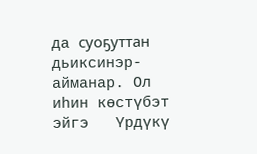да суоҕуттан дьиксинэр-айманар. Ол иһин көстүбэт эйгэ   Үрдүкү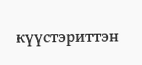күүстэриттэн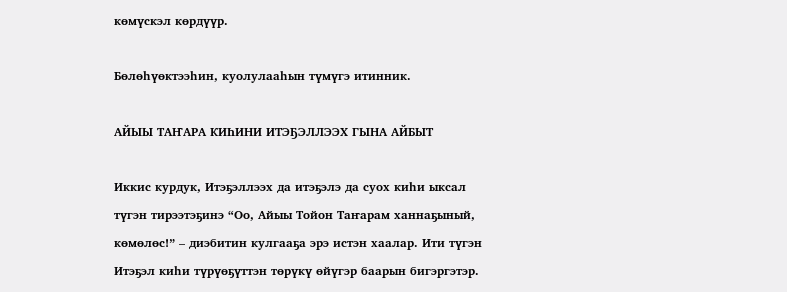көмүскэл көрдүүр.

Бөлөһүөктээһин, куолулааһын түмүгэ итинник.

АЙЫЫ ТАҤАРА КИҺИНИ ИТЭҔЭЛЛЭЭХ ГЫНА АЙБЫТ

Иккис курдук, Итэҕэллээх да итэҕэлэ да суох киһи ыксал түгэн тирээтэҕинэ “Оо, Айыы Тойон Таҥарам ханнаҕыный, көмөлөс!” – диэбитин кулгааҕа эрэ истэн хаалар. Ити түгэн Итэҕэл киһи түрүөҕүттэн төрүкү өйүгэр баарын бигэргэтэр.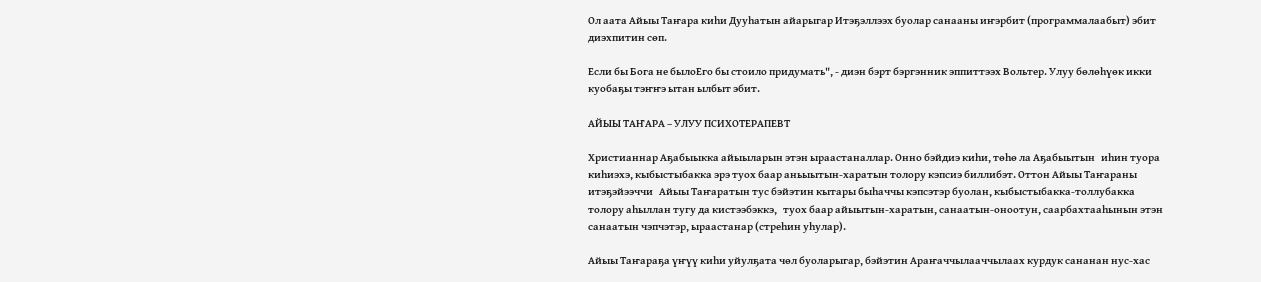Ол аата Айыы Таҥара киһи Дууһатын айарыгар Итэҕэллээх буолар санааны иҥэрбит (программалаабыт) эбит диэхпитин сөп.

Если бы Бога не былоЕго бы стоило придумать", - диэн бэрт бэргэнник эппиттээх Вольтер. Улуу бөлөһүөк икки куобаҕы тэҥҥэ ытан ылбыт эбит.

АЙЫЫ ТАҤАРА – УЛУУ ПСИХОТЕРАПЕВТ

Христианнар Аҕабыыкка айыыларын этэн ыраастаналлар. Онно бэйдиэ киһи, төһө ла Аҕабыытын   иһин туора киһиэхэ, кыбыстыбакка эрэ туох баар аньыытын-харатын толору кэпсиэ биллибэт. Оттон Айыы Таҥараны итэҕэйээччи   Айыы Таҥаратын тус бэйэтин кытары быһаччы кэпсэтэр буолан, кыбыстыбакка-толлубакка толору аһыллан тугу да кистээбэккэ,   туох баар айыытын-харатын, санаатын-оноотун, саарбахтааһынын этэн санаатын чэпчэтэр, ыраастанар (стреһин уһулар).

Айыы Таҥараҕа үҥүү киһи уйулҕата чөл буоларыгар, бэйэтин Араҥаччылааччылаах курдук сананан нус-хас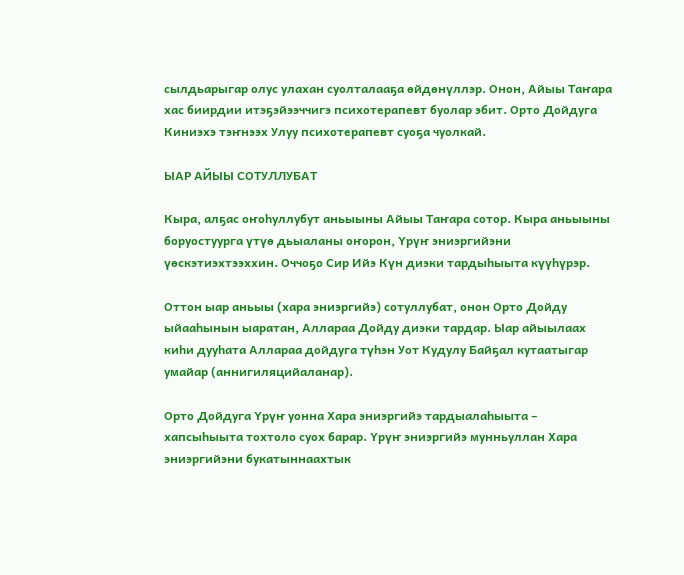сылдьарыгар олус улахан суолталааҕа өйдөнүллэр. Онон, Айыы Таҥара хас биирдии итэҕэйээччигэ психотерапевт буолар эбит. Орто Дойдуга Киниэхэ тэҥнээх Улуу психотерапевт суоҕа чуолкай.

ЫАР АЙЫЫ СОТУЛЛУБАТ

Кыра, алҕас оҥоһуллубут аньыыны Айыы Таҥара сотор. Кыра аньыыны боруостуурга үтүө дьыаланы оҥорон, Үрүҥ эниэргийэни үөскэтиэхтээххин. Оччоҕо Сир Ийэ Күн диэки тардыһыыта күүһүрэр.

Оттон ыар аньыы (хара эниэргийэ) сотуллубат, онон Орто Дойду ыйааһынын ыаратан, Аллараа Дойду диэки тардар. Ыар айыылаах киһи дууһата Аллараа дойдуга түһэн Уот Кудулу Байҕал кутаатыгар умайар (аннигиляцийаланар).

Орто Дойдуга Үрүҥ уонна Хара эниэргийэ тардыалаһыыта – хапсыһыыта тохтоло суох барар. Үрүҥ эниэргийэ мунньуллан Хара эниэргийэни букатыннаахтык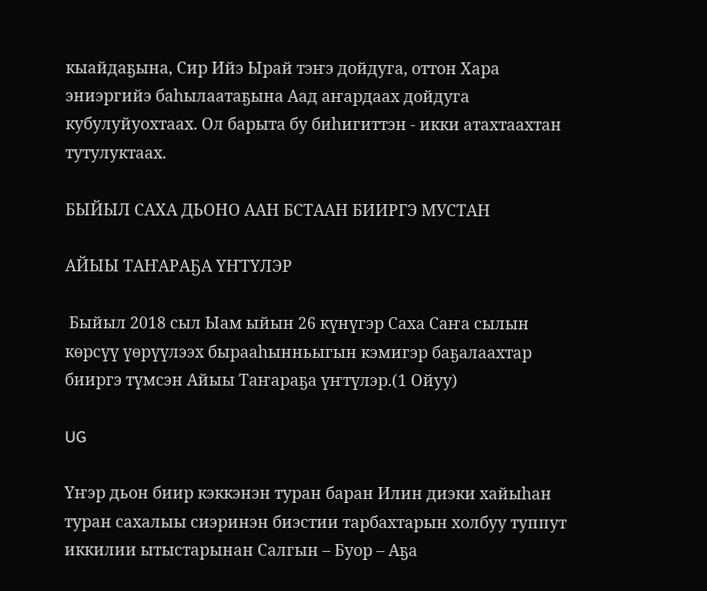кыайдаҕына, Сир Ийэ Ырай тэҥэ дойдуга, оттон Хара эниэргийэ баһылаатаҕына Аад аҥардаах дойдуга кубулуйуохтаах. Ол барыта бу биһигиттэн - икки атахтаахтан тутулуктаах.

БЫЙЫЛ САХА ДЬОНО ААН БСТААН БИИРГЭ МУСТАН

АЙЫЫ ТАҤАРАҔА ҮҤТҮЛЭР

 Быйыл 2018 сыл Ыам ыйын 26 күнүгэр Саха Саҥа сылын көрсүү үөрүүлээх бырааһынньыгын кэмигэр баҕалаахтар бииргэ түмсэн Айыы Таҥараҕа үҥтүлэр.(1 Ойуу)

UG

Үҥэр дьон биир кэккэнэн туран баран Илин диэки хайыһан туран сахалыы сиэринэн биэстии тарбахтарын холбуу туппут иккилии ытыстарынан Салгын – Буор – Аҕа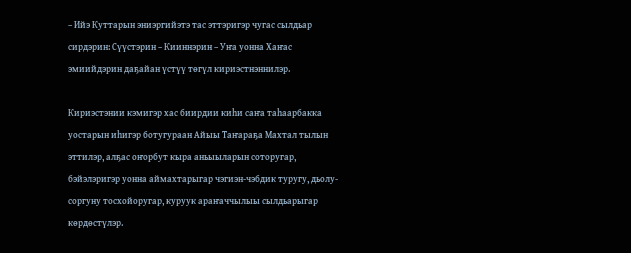– Ийэ Куттарын эниэргийэтэ тас эттэригэр чугас сылдьар сирдэрин: Сүүстэрин – Кииннэрин – Уҥа уонна Хаҥас эмиийдэрин даҕайан үстүү төгүл кириэстнэннилэр.

Кириэстэнии кэмигэр хас биирдии киһи саҥа таһаарбакка уостарын иһигэр ботугураан Айыы Таҥараҕа Махтал тылын эттилэр, алҕас оҥорбут кыра аньыыларын соторугар, бэйэлэригэр уонна аймахтарыгар чэгиэн-чэбдик туругу, дьолу-соргуну тосхойоругар, куруук араҥаччылыы сылдьарыгар көрдөстүлэр.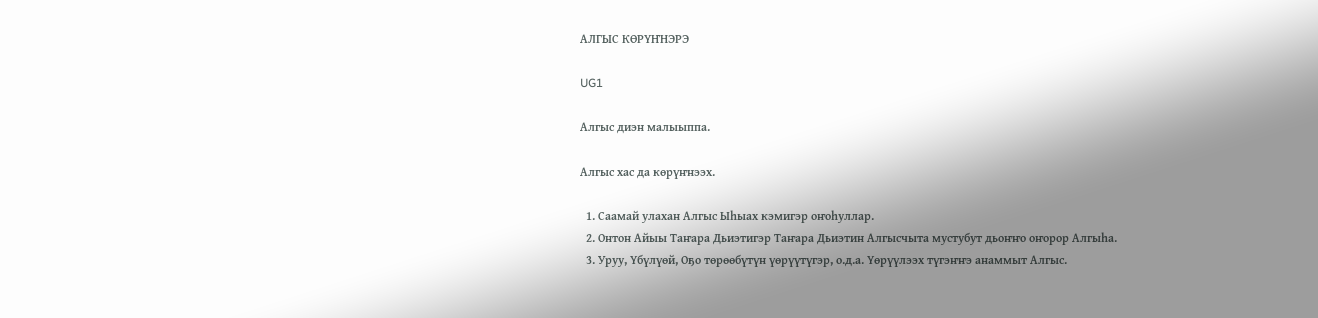АЛГЫС КӨРҮҤНЭРЭ

UG1

Алгыс диэн малыыппа.

Алгыс хас да көрүҥнээх.

  1. Саамай улахан Алгыс Ыһыах кэмигэр оҥоһуллар.
  2. Онтон Айыы Таҥара Дьиэтигэр Таҥара Дьиэтин Алгысчыта мустубут дьоҥҥо оҥорор Алгыһа.
  3. Уруу, Үбүлүөй, Оҕо төрөөбүтүн үөрүүтүгэр, о.д.а. Үөрүүлээх түгэҥҥэ анаммыт Алгыс.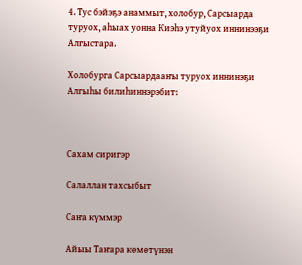4. Тус бэйэҕэ анаммыт, холобур, Сарсыарда туруох, аһыах уонна Киэһэ утуйуох иннинээҕи Алгыстара.

Холобурга Сарсыардааҥы туруох иннинэҕи Алгыһы билиһиннэрэбит:



Сахам сиригэр

Салаллан тахсыбыт

Саҥа күммэр

Айыы Таҥара көмөтүнэн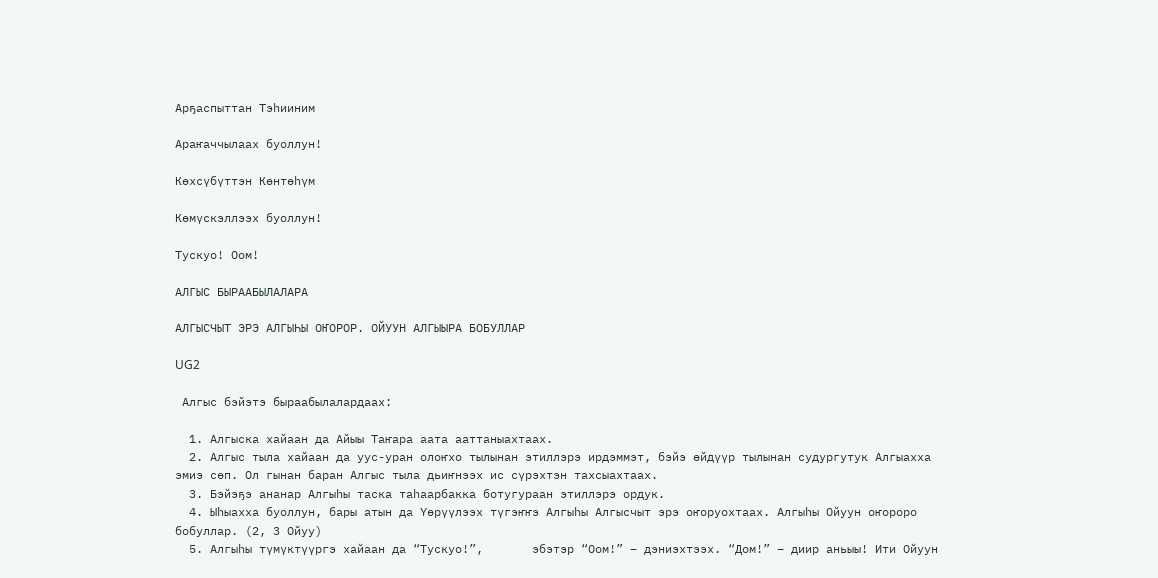Арҕаспыттан Тэһииним

Араҥаччылаах буоллун!

Көхсүбүттэн Көнтөһүм

Көмүскэллээх буоллун!

Тускуо! Оом!

АЛГЫС БЫРААБЫЛАЛАРА

АЛГЫСЧЫТ ЭРЭ АЛГЫҺЫ ОҤОРОР. ОЙУУН АЛГЫЫРА БОБУЛЛАР

UG2

 Алгыс бэйэтэ быраабылалардаах:

  1. Алгыска хайаан да Айыы Таҥара аата ааттаныахтаах.
  2. Алгыс тыла хайаан да уус-уран олоҥхо тылынан этиллэрэ ирдэммэт, бэйэ өйдүүр тылынан судургутук Алгыахха эмиэ сөп. Ол гынан баран Алгыс тыла дьиҥнээх ис сүрэхтэн тахсыахтаах.
  3. Бэйэҕэ ананар Алгыһы таска таһаарбакка ботугураан этиллэрэ ордук.
  4. Ыһыахха буоллун, бары атын да Үөрүүлээх түгэҥҥэ Алгыһы Алгысчыт эрэ оҥоруохтаах. Алгыһы Ойуун оҥороро бобуллар. (2, 3 Ойуу)
  5. Алгыһы түмүктүүргэ хайаан да “Тускуо!”,       эбэтэр “Оом!” – дэниэхтээх. “Дом!” – диир аньыы! Ити Ойуун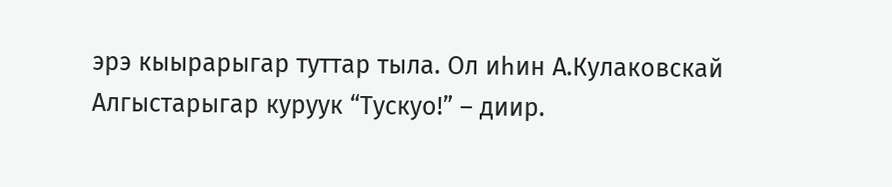эрэ кыырарыгар туттар тыла. Ол иһин А.Кулаковскай Алгыстарыгар куруук “Тускуо!” – диир.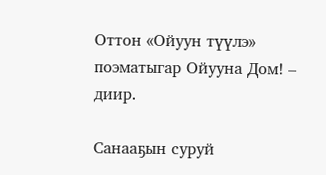Оттон «Ойуун түүлэ»       поэматыгар Ойууна Дом! – диир.

Санааҕын суруй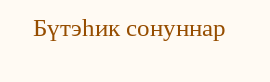Бүтэһик сонуннар